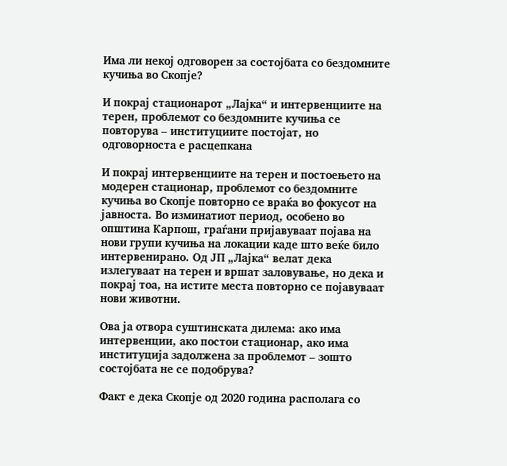Има ли некој одговорен за состојбата со бездомните кучиња во Скопје?

И покрај стационарот „Лајка“ и интервенциите на терен, проблемот со бездомните кучиња се повторува – институциите постојат, но одговорноста е расцепкана

И покрај интервенциите на терен и постоењето на модерен стационар, проблемот со бездомните кучиња во Скопје повторно се враќа во фокусот на јавноста. Во изминатиот период, особено во општина Карпош, граѓани пријавуваат појава на нови групи кучиња на локации каде што веќе било интервенирано. Од ЈП „Лајка“ велат дека излегуваат на терен и вршат заловување, но дека и покрај тоа, на истите места повторно се појавуваат нови животни.

Ова ја отвора суштинската дилема: ако има интервенции, ако постои стационар, ако има институција задолжена за проблемот – зошто состојбата не се подобрува?

Факт е дека Скопје од 2020 година располага со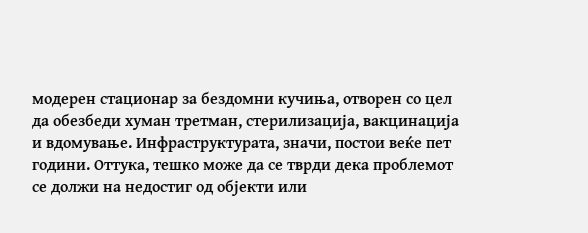модерен стационар за бездомни кучиња, отворен со цел да обезбеди хуман третман, стерилизација, вакцинација и вдомување. Инфраструктурата, значи, постои веќе пет години. Оттука, тешко може да се тврди дека проблемот се должи на недостиг од објекти или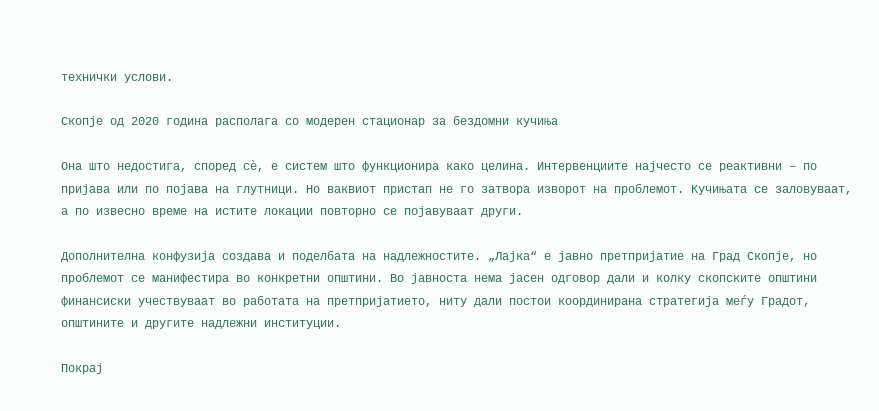технички услови.

Скопје од 2020 година располага со модерен стационар за бездомни кучиња

Она што недостига, според сè, е систем што функционира како целина. Интервенциите најчесто се реактивни – по пријава или по појава на глутници. Но ваквиот пристап не го затвора изворот на проблемот. Кучињата се заловуваат, а по извесно време на истите локации повторно се појавуваат други.

Дополнителна конфузија создава и поделбата на надлежностите. „Лајка“ е јавно претпријатие на Град Скопје, но проблемот се манифестира во конкретни општини. Во јавноста нема јасен одговор дали и колку скопските општини финансиски учествуваат во работата на претпријатието, ниту дали постои координирана стратегија меѓу Градот, општините и другите надлежни институции.

Покрај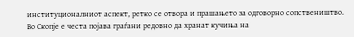институционалниот аспект, ретко се отвора и прашањето за одговорно сопствеништво. Во Скопје е честа појава граѓани редовно да хранат кучиња на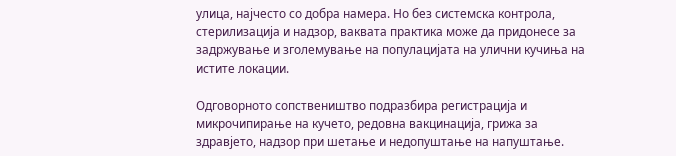улица, најчесто со добра намера. Но без системска контрола, стерилизација и надзор, ваквата практика може да придонесе за задржување и зголемување на популацијата на улични кучиња на истите локации.

Одговорното сопствеништво подразбира регистрација и микрочипирање на кучето, редовна вакцинација, грижа за здравјето, надзор при шетање и недопуштање на напуштање.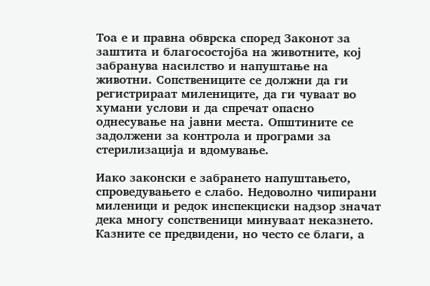Тоа е и правна обврска според Законот за заштита и благосостојба на животните, кој забранува насилство и напуштање на животни. Сопствениците се должни да ги регистрираат милениците, да ги чуваат во хумани услови и да спречат опасно однесување на јавни места. Општините се задолжени за контрола и програми за стерилизација и вдомување.

Иако законски е забрането напуштањето, спроведувањето е слабо. Недоволно чипирани миленици и редок инспекциски надзор значат дека многу сопственици минуваат неказнето. Казните се предвидени, но често се благи, а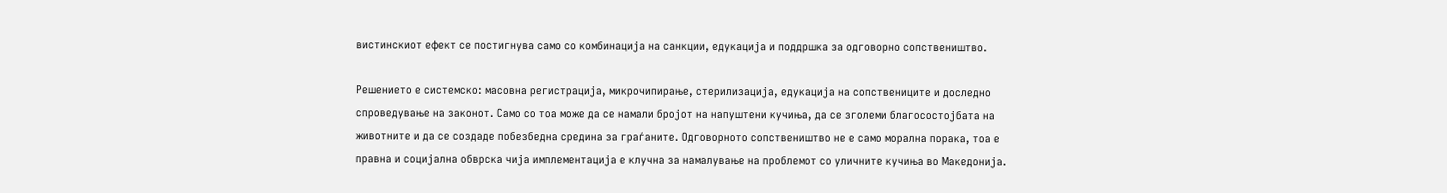вистинскиот ефект се постигнува само со комбинација на санкции, едукација и поддршка за одговорно сопствеништво.

Решението е системско: масовна регистрација, микрочипирање, стерилизација, едукација на сопствениците и доследно спроведување на законот. Само со тоа може да се намали бројот на напуштени кучиња, да се зголеми благосостојбата на животните и да се создаде побезбедна средина за граѓаните. Одговорното сопствеништво не е само морална порака, тоа е правна и социјална обврска чија имплементација е клучна за намалување на проблемот со уличните кучиња во Македонија.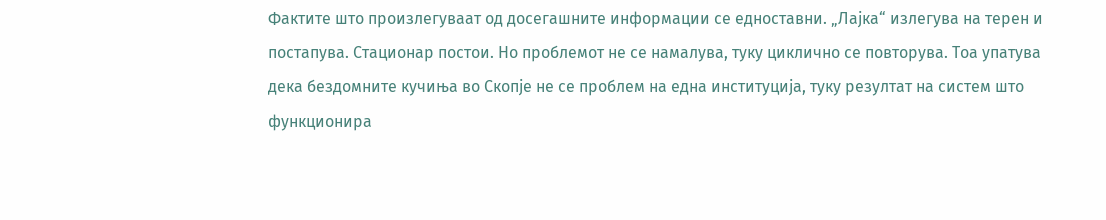Фактите што произлегуваат од досегашните информации се едноставни. „Лајка“ излегува на терен и постапува. Стационар постои. Но проблемот не се намалува, туку циклично се повторува. Тоа упатува дека бездомните кучиња во Скопје не се проблем на една институција, туку резултат на систем што функционира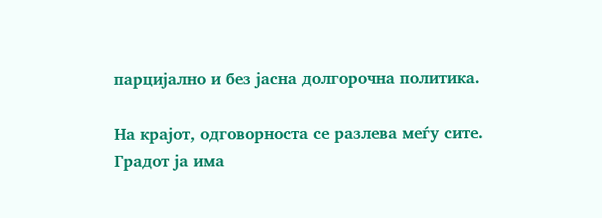парцијално и без јасна долгорочна политика.

На крајот, одговорноста се разлева меѓу сите. Градот ја има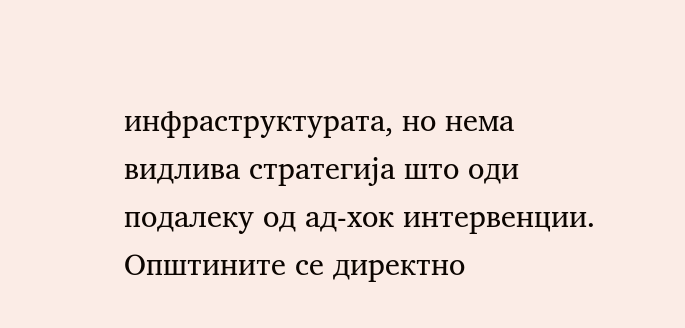инфраструктурата, но нема видлива стратегија што оди подалеку од ад-хок интервенции. Општините се директно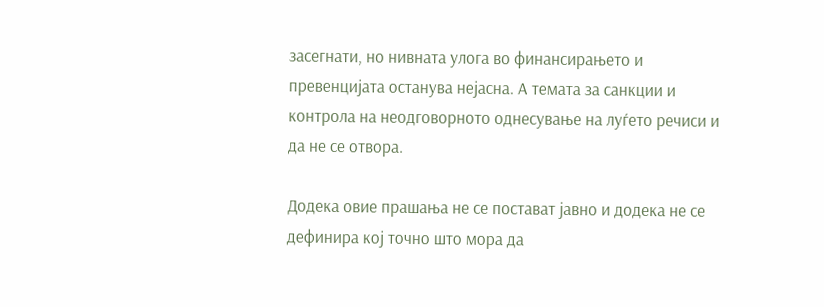засегнати, но нивната улога во финансирањето и превенцијата останува нејасна. А темата за санкции и контрола на неодговорното однесување на луѓето речиси и да не се отвора.

Додека овие прашања не се постават јавно и додека не се дефинира кој точно што мора да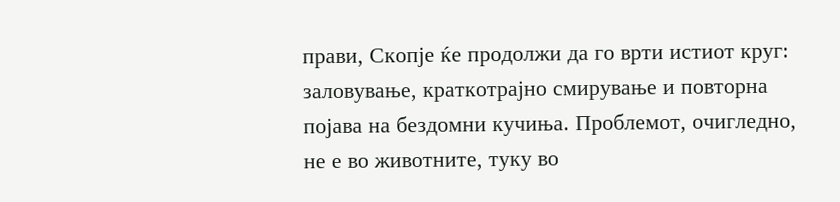прави, Скопје ќе продолжи да го врти истиот круг: заловување, краткотрајно смирување и повторна појава на бездомни кучиња. Проблемот, очигледно, не е во животните, туку во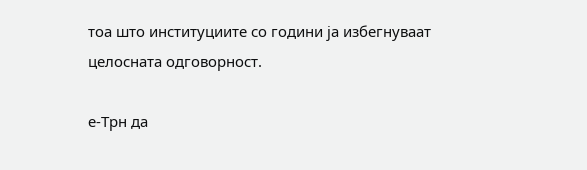тоа што институциите со години ја избегнуваат целосната одговорност.

е-Трн да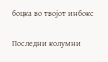боцка во твојот инбокс

Последни колумни